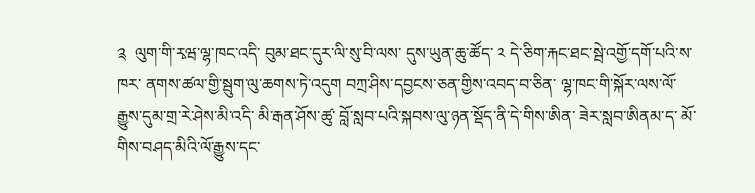༉  ལུག་གི་རྭཝ་ལྷ་ཁང་འདི་ བུམ་ཐང་དུར་ལི་སུ་བི་ལས་ དུས་ཡུན་ཆུ་ཚོད་ ༢ དེ་ཅིག་རྐང་ཐང་སྦེ་འགྱོ་དགོ་པའི་ས་ཁར་ ནགས་ཚལ་གྱི་སྦུག་ལུ་ཆགས་ཏེ་འདུག བཀྲ་ཤིས་དབྱངས་ཅན་གྱིས་འབད་བ་ཅིན་ ལྷ་ཁང་གི་སྐོར་ལས་ལོ་རྒྱུས་དུམ་གྲ་རེ་ཤེས་མི་འདི་ མི་རྒན་ཤོས་ཚུ་ བློ་སླབ་པའི་སྐབས་ལུ་ཉན་སྡོད་ནི་དེ་གིས་ཨིན་ ཟེར་སླབ་ཨིནམ་ད་ མོ་གིས་བཤད་མིའི་ལོ་རྒྱུས་དང་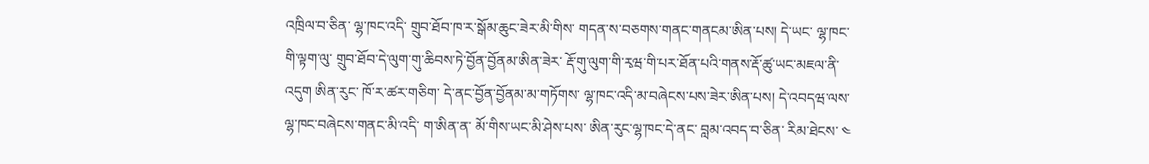འཁྲིལ་བ་ཅིན་ ལྷ་ཁང་འདི་ གྲུབ་ཐོབ་ཁ་ར་སྒོམ་ཆུང་ཟེར་མི་གིས་ གདན་ས་བཅགས་གནང་གནངམ་ཨིན་པས། དེ་ཡང་ ལྷ་ཁང་གི་ལྟག་ལུ་ གྲུབ་ཐོབ་དེ་ལུག་གུ་ཆིབས་ཏེ་བྱོན་བྱོནམ་ཨིན་ཟེར་ རྡོ་གུ་ལུག་གི་རྭཝ་གི་པར་ཐོན་པའི་གནས་རྡོ་ཚུ་ཡང་མཇལ་ནི་འདུག ཨིན་རུང་ ཁོ་ར་ཚར་གཅིག་ དེ་ནང་བྱོན་བྱོནམ་མ་གཏོགས་ ལྷ་ཁང་འདི་མ་བཞེངས་པས་ཟེར་ཨིན་པས། དེ་འབདཝ་ལས་ ལྷ་ཁང་བཞེངས་གནང་མི་འདི་ ག་ཨིན་ན་ མོ་གིས་ཡང་མི་ཤེས་པས་ ཨིན་རུང་ལྷ་ཁང་དེ་ནང་ བླམ་འབད་བ་ཅིན་ རིམ་ཐེངས་ ༤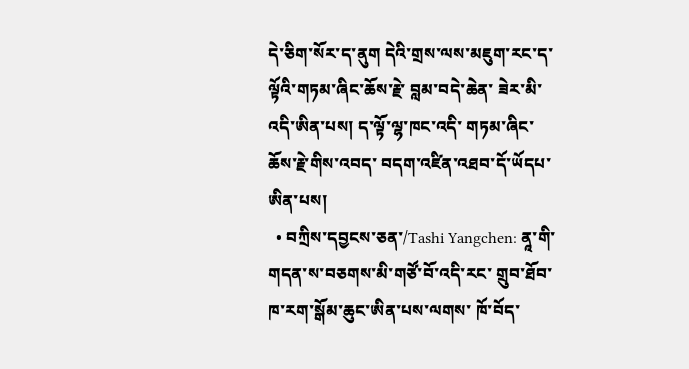དེ་ཅིག་སོར་ད་ནུག དེའི་གྲས་ལས་མཇུག་རང་ད་ལྟོའི་གཏམ་ཞིང་ཆོས་རྗེ་ བླམ་བདེ་ཆེན་ ཟེར་མི་འདི་ཨིན་པས། ད་ལྟོ་ལྷ་ཁང་འདི་ གཏམ་ཞིང་ཆོས་རྗེ་གིས་འབད་ བདག་འཛིན་འཐབ་དོ་ཡོདཔ་ཨིན་པས།
  • བཀྲིས་དབྱངས་ཅན་/Tashi Yangchen: ནཱ་གི་གདན་ས་བཅགས་མི་གཙོ་བོ་འདི་རང་ གྲུབ་ཐོབ་ཁ་རག་སྒོམ་ཆུང་ཨིན་པས་ལགས་ ཁོ་བོད་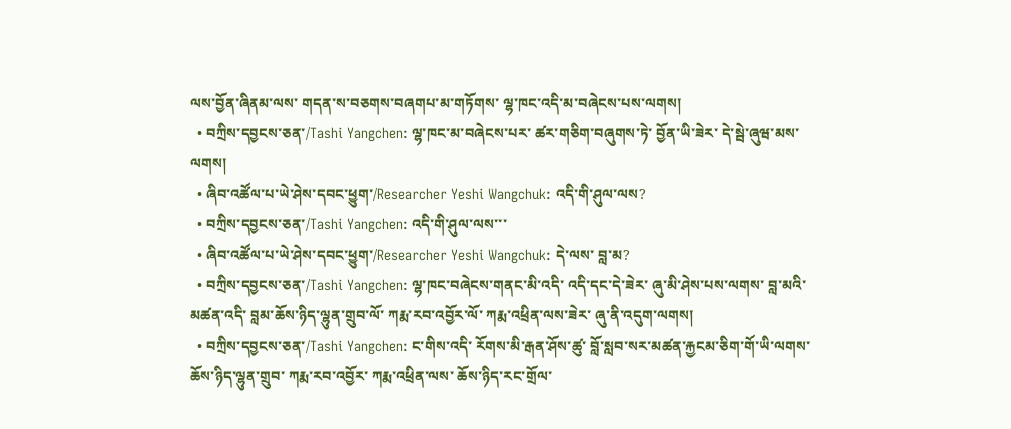ལས་བྱོན་ཞིནམ་ལས་ གདན་ས་བཅགས་བཞགཔ་མ་གཏོགས་ ལྷ་ཁང་འདི་མ་བཞེངས་པས་ལགས།
  • བཀྲིས་དབྱངས་ཅན་/Tashi Yangchen: ལྷ་ཁང་མ་བཞེངས་པར་ ཚར་གཅིག་བཞུགས་ཏེ་ བྱོན་ཡི་ཟེར་ དེ་སྦེ་ཞུཝ་མས་ལགས།
  • ཞིབ་འཚོལ་པ་ཡེ་ཤེས་དབང་ཕྱུག་/Researcher Yeshi Wangchuk: འདི་གི་ཤུལ་ལས?
  • བཀྲིས་དབྱངས་ཅན་/Tashi Yangchen: འདི་གི་ཤུལ་ལས་་་
  • ཞིབ་འཚོལ་པ་ཡེ་ཤེས་དབང་ཕྱུག་/Researcher Yeshi Wangchuk: དེ་ལས་ བླ་མ?
  • བཀྲིས་དབྱངས་ཅན་/Tashi Yangchen: ལྷ་ཁང་བཞེངས་གནང་མི་འདི་ འདི་དང་དེ་ཟེར་ ཞུ་མི་ཤེས་པས་ལགས་ བླ་མའི་མཚན་འདི་ བླམ་ཆོས་ཉིད་ལྷུན་གྲུབ་ལོ་ ཀརྨ་རབ་འབྱོར་ལོ་ ཀརྨ་འཕྲིན་ལས་ཟེར་ ཞུ་ནི་འདུག་ལགས།
  • བཀྲིས་དབྱངས་ཅན་/Tashi Yangchen: ང་གིས་འདི་ རོགས་མི་རྒན་ཤོས་ཚུ་ བློ་སླབ་སར་མཚན་རྐྱངམ་ཅིག་གོ་ཡི་ལགས་ ཆོས་ཉིད་ལྷུན་གྲུབ་ ཀརྨ་རབ་འབྱོར་ ཀརྨ་འཕྲིན་ལས་ ཆོས་ཉིད་རང་གྲོལ་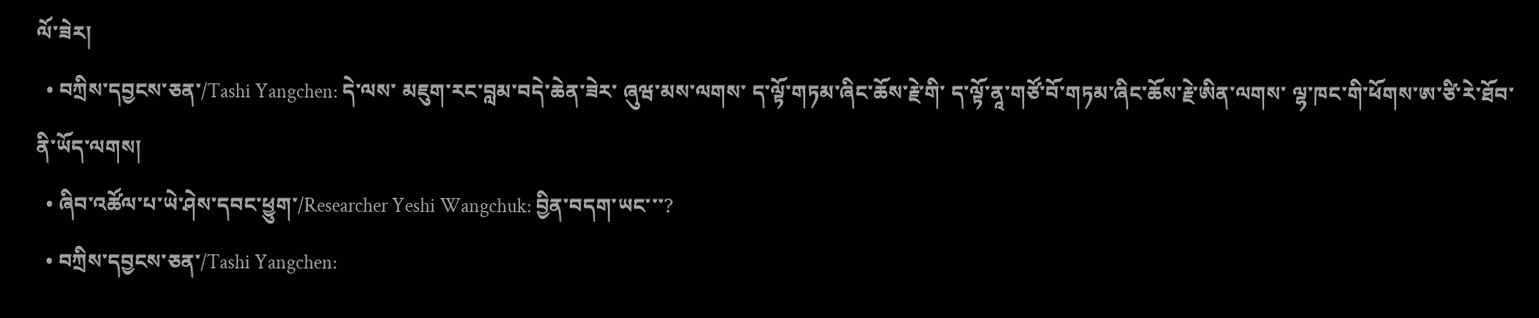ལོ་ཟེར།
  • བཀྲིས་དབྱངས་ཅན་/Tashi Yangchen: དེ་ལས་ མཇུག་རང་བླམ་བདེ་ཆེན་ཟེར་ ཞུཝ་མས་ལགས་ ད་ལྟོ་གཏམ་ཞིང་ཆོས་རྗེ་གི་ ད་ལྟོ་ནཱ་གཙོ་བོ་གཏམ་ཞིང་ཆོས་རྗེ་ཨིན་ལགས་ ལྷ་ཁང་གི་ཕོགས་ཨ་ཙི་རེ་ཐོབ་ནི་ཡོད་ལགས།
  • ཞིབ་འཚོལ་པ་ཡེ་ཤེས་དབང་ཕྱུག་/Researcher Yeshi Wangchuk: བྱིན་བདག་ཡང་་་?
  • བཀྲིས་དབྱངས་ཅན་/Tashi Yangchen: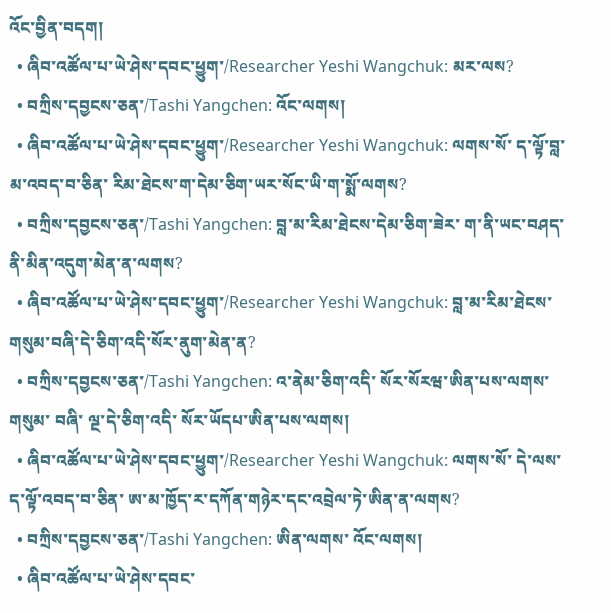འོང་བྱིན་བདག།
  • ཞིབ་འཚོལ་པ་ཡེ་ཤེས་དབང་ཕྱུག་/Researcher Yeshi Wangchuk: མར་ལས?
  • བཀྲིས་དབྱངས་ཅན་/Tashi Yangchen: འོང་ལགས།
  • ཞིབ་འཚོལ་པ་ཡེ་ཤེས་དབང་ཕྱུག་/Researcher Yeshi Wangchuk: ལགས་སོ་ ད་ལྟོ་བླ་མ་འབད་བ་ཅིན་ རིམ་ཐེངས་ག་དེམ་ཅིག་ཡར་སོང་ཡི་ག་སྨོ་ལགས?
  • བཀྲིས་དབྱངས་ཅན་/Tashi Yangchen: བླ་མ་རིམ་ཐེངས་དེམ་ཅིག་ཟེར་ ག་ནི་ཡང་བཤད་ནི་མིན་འདུག་མེན་ན་ལགས?
  • ཞིབ་འཚོལ་པ་ཡེ་ཤེས་དབང་ཕྱུག་/Researcher Yeshi Wangchuk: བླ་མ་རིམ་ཐེངས་གསུམ་བཞི་དེ་ཅིག་འདི་སོར་ནུག་མེན་ན?
  • བཀྲིས་དབྱངས་ཅན་/Tashi Yangchen: འ་ནེམ་ཅིག་འདི་ སོར་སོརཝ་ཨིན་པས་ལགས་ གསུམ་ བཞི་ ལྔ་དེ་ཅིག་འདི་ སོར་ཡོདཔ་ཨིན་པས་ལགས།
  • ཞིབ་འཚོལ་པ་ཡེ་ཤེས་དབང་ཕྱུག་/Researcher Yeshi Wangchuk: ལགས་སོ་ དེ་ལས་ ད་ལྟོ་འབད་བ་ཅིན་ ཨ་མ་ཁྱོད་ར་དཀོན་གཉེར་དང་འབྲེལ་ཏེ་ཨིན་ན་ལགས?
  • བཀྲིས་དབྱངས་ཅན་/Tashi Yangchen: ཨིན་ལགས་ འོང་ལགས།
  • ཞིབ་འཚོལ་པ་ཡེ་ཤེས་དབང་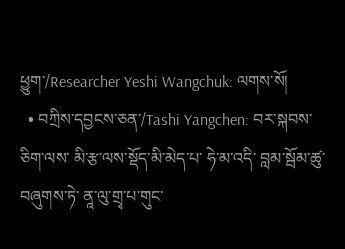ཕྱུག་/Researcher Yeshi Wangchuk: ལགས་སོ།
  • བཀྲིས་དབྱངས་ཅན་/Tashi Yangchen: བར་སྐབས་ཅིག་ལས་ མི་རྩ་ལས་སྡོད་མི་མེད་པ་ ཧེ་མ་འདི་ བླམ་སྦོམ་ཚུ་བཞུགས་ཏེ་ ནཱ་ལུ་གྲྭ་པ་གུང་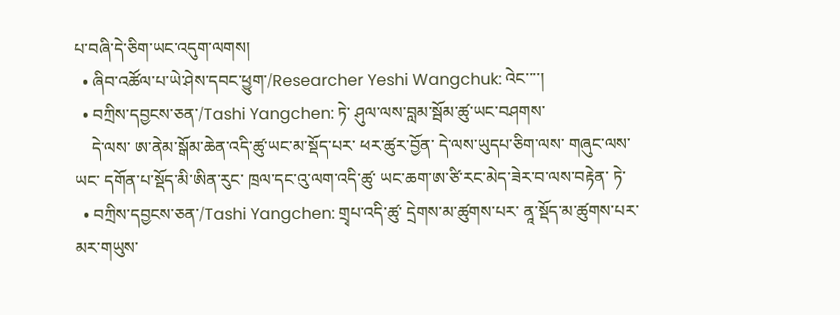པ་བཞི་དེ་ཅིག་ཡང་འདུག་ལགས།
  • ཞིབ་འཚོལ་པ་ཡེ་ཤེས་དབང་ཕྱུག་/Researcher Yeshi Wangchuk: འེང་་་་།
  • བཀྲིས་དབྱངས་ཅན་/Tashi Yangchen: ཏེ་ ཤུལ་ལས་བླམ་སྦོམ་ཚུ་ཡང་བཤགས་
    དེ་ལས་ ཨ་ནེམ་སྒོམ་ཆེན་འདི་ཚུ་ཡང་མ་སྡོད་པར་ ཕར་ཚུར་བྱོན་ དེ་ལས་ཡུདཔ་ཅིག་ལས་ གཞུང་ལས་ཡང་ དགོན་པ་སྡོད་མི་ཨིན་རུང་ ཁྲལ་དང་འུ་ལག་འདི་ཚུ་ ཡང་ཆག་ཨ་ཙི་རང་མེད་ཟེར་བ་ལས་བརྟེན་ ཏེ་
  • བཀྲིས་དབྱངས་ཅན་/Tashi Yangchen: གྲྭཔ་འདི་ཚུ་ དྲེགས་མ་ཚུགས་པར་ ནཱ་སྡོད་མ་ཚུགས་པར་ མར་གཡུས་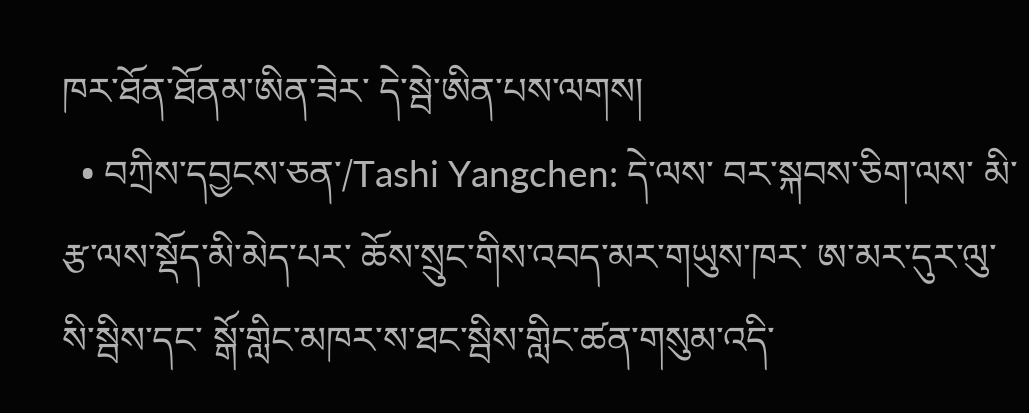ཁར་ཐོན་ཐོནམ་ཨིན་ཟེར་ དེ་སྦེ་ཨིན་པས་ལགས།
  • བཀྲིས་དབྱངས་ཅན་/Tashi Yangchen: དེ་ལས་ བར་སྐབས་ཅིག་ལས་ མི་རྩ་ལས་སྡོད་མི་མེད་པར་ ཆོས་སྲུང་གིས་འབད་མར་གཡུས་ཁར་ ཨ་མར་དུར་ལུ་སི་སྦིས་དང་ སྒོ་གླིང་མཁར་ས་ཐང་སྦིས་གླིང་ཚན་གསུམ་འདི་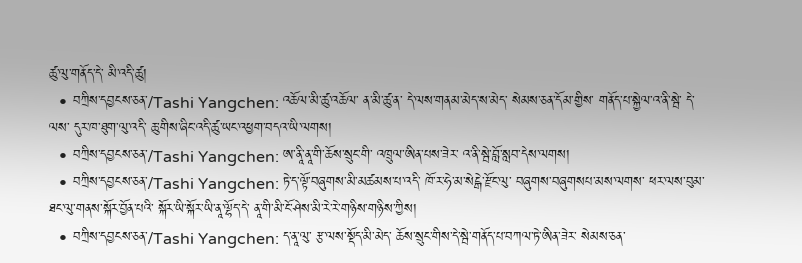ཚུ་ལུ་གནོད་དེ་ མི་འདི་ཚུ།
  • བཀྲིས་དབྱངས་ཅན་/Tashi Yangchen: འཆོལ་མི་ཚུ་འཆོལ་ ན་མི་ཚུ་ན་ དེ་ལས་གནམ་མེད་ས་མེད་ སེམས་ཅན་དོམ་གྱིས་ གནོད་པ་སྐྱེལ་འ་ནི་སྦེ་ དེ་ལས་ དུར་ཁ་ཐུག་ལུ་འདི་ ཆུ་གིས་ཞིང་འདི་ཚུ་ཡང་འཕྱག་བདའ་ཡི་ལགས།
  • བཀྲིས་དབྱངས་ཅན་/Tashi Yangchen: ཨ་ནཱི་ནཱ་གི་ཆོས་སྲུང་གི་ འཁྲུལ་ཨིན་པས་ཟེར་ འ་ནི་སྦེ་བློ་སླབ་དེས་ལགས།
  • བཀྲིས་དབྱངས་ཅན་/Tashi Yangchen: ཏེ་ད་ལྟོ་བཞུགས་མི་མཚམས་པ་འདི་ ཁོ་ར་ཧེ་མ་སེངྒེ་རྫོང་ལུ་ བཞུགས་བཞུགསཔ་མས་ལགས་ ཕར་ལས་བུམ་ཐང་ལུ་གནས་སྐོར་བྱོན་པའི་ སྐོར་ཡི་སྐོར་ཡི་ནཱ་ལྷོད་དེ་ ནཱ་གི་མི་ངོ་ཤེས་མི་རེ་རེ་གཉིས་གཉིས་ཀྱིས།
  • བཀྲིས་དབྱངས་ཅན་/Tashi Yangchen: ད་ནཱ་ལུ་ རྩ་ལས་སྡོད་མི་མེད་ ཆོས་སྲུང་གིས་དེ་སྦེ་གནོད་པ་བཀལ་ཏེ་ཨིན་ཟེར་ སེམས་ཅན་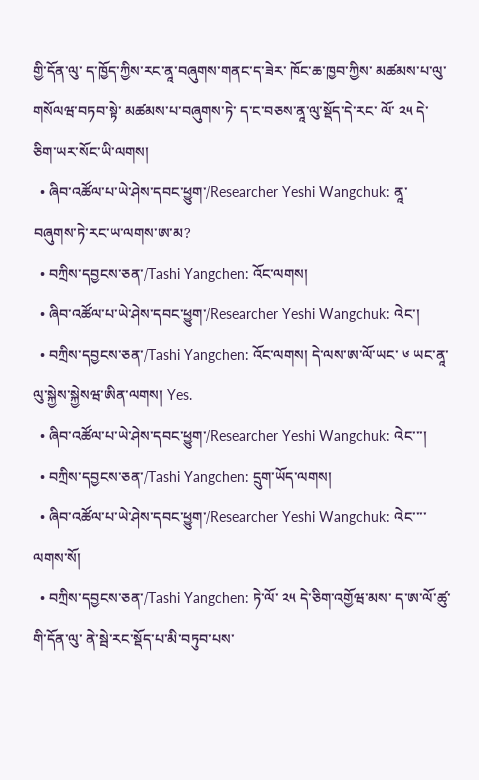གྱི་དོན་ལུ་ ད་ཁྱོད་ཀྱིས་རང་ནཱ་བཞུགས་གནང་ད་ཟེར་ ཁོང་ཆ་ཁྱབ་ཀྱིས་ མཚམས་པ་ལུ་ གསོལཝ་བཏབ་སྟེ་ མཚམས་པ་བཞུགས་ཏེ་ ད་ང་བཅས་ནཱ་ལུ་སྡོད་དེ་རང་ ལོ་ ༢༥ དེ་ཅིག་ཡར་སོང་ཡི་ལགས།
  • ཞིབ་འཚོལ་པ་ཡེ་ཤེས་དབང་ཕྱུག་/Researcher Yeshi Wangchuk: ནཱ་བཞུགས་ཏེ་རང་ཡ་ལགས་ཨ་མ?
  • བཀྲིས་དབྱངས་ཅན་/Tashi Yangchen: འོང་ལགས།
  • ཞིབ་འཚོལ་པ་ཡེ་ཤེས་དབང་ཕྱུག་/Researcher Yeshi Wangchuk: འེང་།
  • བཀྲིས་དབྱངས་ཅན་/Tashi Yangchen: འོང་ལགས། དེ་ལས་ཨ་ལོ་ཡང་ ༦ ཡང་ནཱ་ལུ་སྐྱེས་སྐྱེསཝ་ཨིན་ལགས། Yes.
  • ཞིབ་འཚོལ་པ་ཡེ་ཤེས་དབང་ཕྱུག་/Researcher Yeshi Wangchuk: འེང་་་།
  • བཀྲིས་དབྱངས་ཅན་/Tashi Yangchen: དྲུག་ཡོད་ལགས།
  • ཞིབ་འཚོལ་པ་ཡེ་ཤེས་དབང་ཕྱུག་/Researcher Yeshi Wangchuk: འེང་་་་ལགས་སོ།
  • བཀྲིས་དབྱངས་ཅན་/Tashi Yangchen: ཏེ་ལོ་ ༢༥ དེ་ཅིག་འགྱོཝ་མས་ ད་ཨ་ལོ་ཚུ་གི་དོན་ལུ་ ནེ་སྦེ་རང་སྡོད་པ་མི་བཏུབ་པས་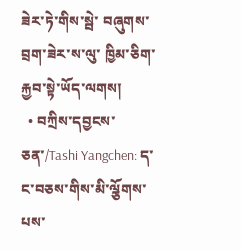ཟེར་ཏེ་གིས་སྦེ་ བཞུགས་བྲག་ཟེར་ས་ལུ་ ཁྱིམ་ཅིག་རྐྱབ་སྟེ་ཡོད་ལགས།
  • བཀྲིས་དབྱངས་ཅན་/Tashi Yangchen: ད་ང་བཅས་གིས་མི་ལྕོགས་པས་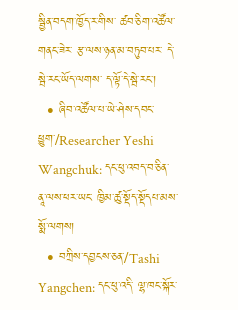སྦྱིན་བདག་ཁྱོད་ར་གིས་ ཚབ་ཅིག་འཚོལ་གནང་ཟེར་ རྩ་ལས་ཉན་མ་བཏུབ་པར་ དེ་སྦེ་རང་ཡོད་ལགས་ ད་ལྟོ་དེ་སྦེ་རང་།
  • ཞིབ་འཚོལ་པ་ཡེ་ཤེས་དབང་ཕྱུག་/Researcher Yeshi Wangchuk: དང་ཕུ་འབད་བ་ཅིན་ ནཱ་ལས་ཕར་ཡང་ ཁྱིམ་ཚུ་སྡོད་སྡོདཔ་མས་སྨོ་ལགས།
  • བཀྲིས་དབྱངས་ཅན་/Tashi Yangchen: དང་ཕུ་འདི་ ལྷ་ཁང་སྐོར་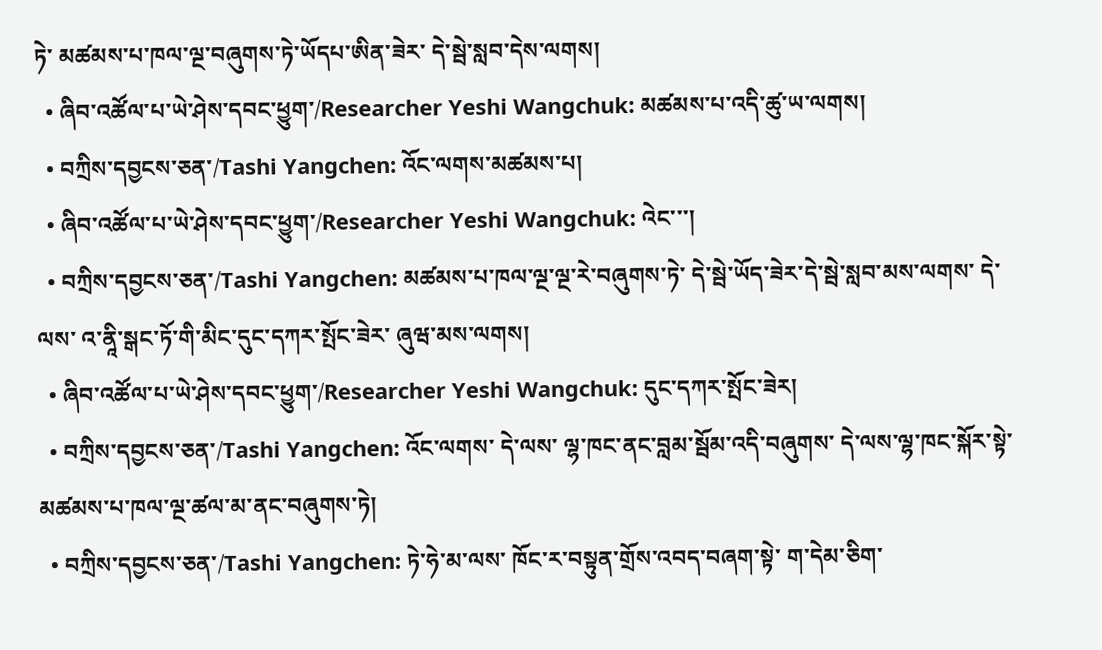ཏེ་ མཚམས་པ་ཁལ་ལྔ་བཞུགས་ཏེ་ཡོདཔ་ཨིན་ཟེར་ དེ་སྦེ་སླབ་དེས་ལགས།
  • ཞིབ་འཚོལ་པ་ཡེ་ཤེས་དབང་ཕྱུག་/Researcher Yeshi Wangchuk: མཚམས་པ་འདི་ཚུ་ཡ་ལགས།
  • བཀྲིས་དབྱངས་ཅན་/Tashi Yangchen: འོང་ལགས་མཚམས་པ།
  • ཞིབ་འཚོལ་པ་ཡེ་ཤེས་དབང་ཕྱུག་/Researcher Yeshi Wangchuk: འེང་་་།
  • བཀྲིས་དབྱངས་ཅན་/Tashi Yangchen: མཚམས་པ་ཁལ་ལྔ་ལྔ་རེ་བཞུགས་ཏེ་ དེ་སྦེ་ཡོད་ཟེར་དེ་སྦེ་སླབ་མས་ལགས་ དེ་ལས་ འ་ནཱི་སྒང་ཏོ་གི་མིང་དུང་དཀར་སྤོང་ཟེར་ ཞུཝ་མས་ལགས།
  • ཞིབ་འཚོལ་པ་ཡེ་ཤེས་དབང་ཕྱུག་/Researcher Yeshi Wangchuk: དུང་དཀར་སྤོང་ཟེར།
  • བཀྲིས་དབྱངས་ཅན་/Tashi Yangchen: འོང་ལགས་ དེ་ལས་ ལྷ་ཁང་ནང་བླམ་སྦོམ་འདི་བཞུགས་ དེ་ལས་ལྷ་ཁང་སྐོར་སྟེ་ མཚམས་པ་ཁལ་ལྔ་ཚལ་མ་ནང་བཞུགས་ཏེ།
  • བཀྲིས་དབྱངས་ཅན་/Tashi Yangchen: ཏེ་ཧེ་མ་ལས་ ཁོང་ར་བསྟུན་གྲོས་འབད་བཞག་སྟེ་ ག་དེམ་ཅིག་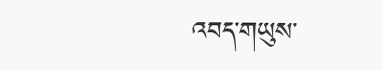འབད་གཡུས་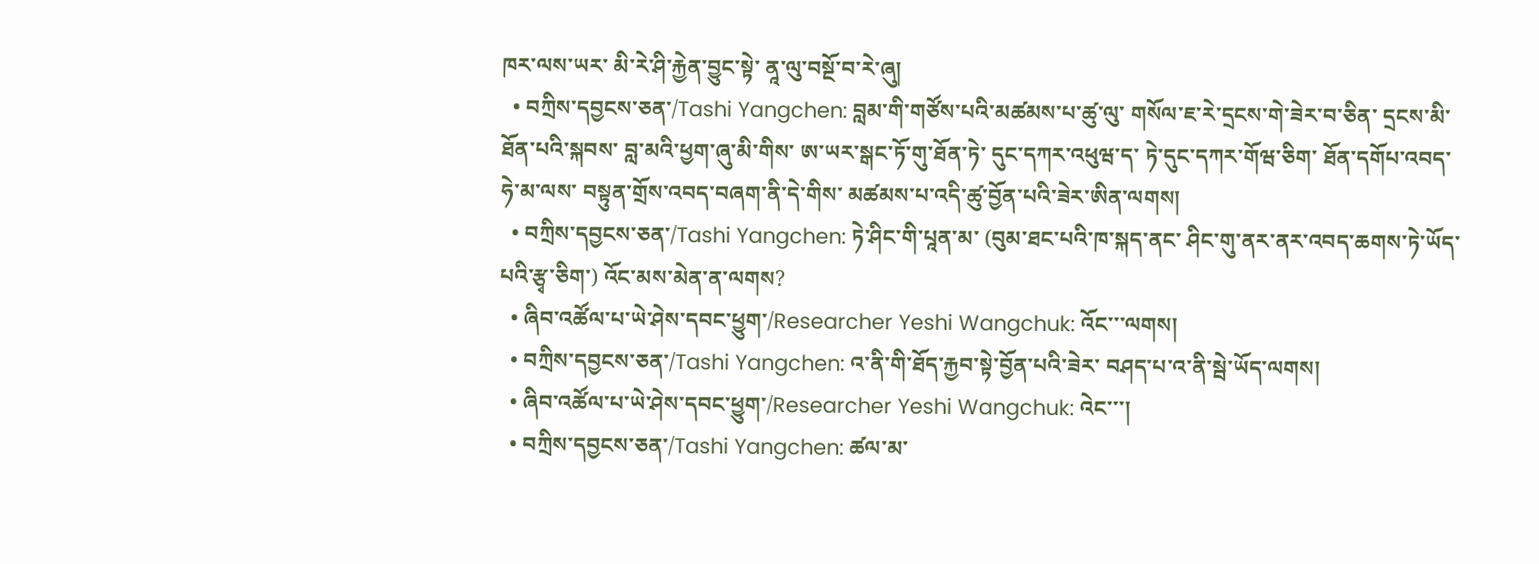ཁར་ལས་ཡར་ མི་རེ་ཤི་རྐྱེན་བྱུང་སྟེ་ ནཱ་ལུ་བསྔོ་བ་རེ་ཞུ།
  • བཀྲིས་དབྱངས་ཅན་/Tashi Yangchen: བླམ་གི་གཙོས་པའི་མཚམས་པ་ཚུ་ལུ་ གསོལ་ཇ་རེ་དྲངས་གེ་ཟེར་བ་ཅིན་ དྲངས་མི་ཐོན་པའི་སྐབས་ བླ་མའི་ཕྱག་ཞུ་མི་གིས་ ཨ་ཡར་སྒང་ཏོ་གུ་ཐོན་ཏེ་ དུང་དཀར་འཕུཝ་ད་ ཏེ་དུང་དཀར་གོཝ་ཅིག་ ཐོན་དགོཔ་འབད་ཧེ་མ་ལས་ བསྟུན་གྲོས་འབད་བཞག་ནི་དེ་གིས་ མཚམས་པ་འདི་ཚུ་བྱོན་པའི་ཟེར་ཨིན་ལགས།
  • བཀྲིས་དབྱངས་ཅན་/Tashi Yangchen: ཏེ་ཤིང་གི་པཱན་མ་ (བུམ་ཐང་པའི་ཁ་སྐད་ནང་ ཤིང་གུ་ནར་ནར་འབད་ཆགས་ཏེ་ཡོད་པའི་རྩྭ་ཅིག་) འོང་མས་མེན་ན་ལགས?
  • ཞིབ་འཚོལ་པ་ཡེ་ཤེས་དབང་ཕྱུག་/Researcher Yeshi Wangchuk: འོང་་་ལགས།
  • བཀྲིས་དབྱངས་ཅན་/Tashi Yangchen: འ་ནི་གི་ཐོད་རྐྱབ་སྟེ་བྱོན་པའི་ཟེར་ བཤད་པ་འ་ནི་སྦེ་ཡོད་ལགས།
  • ཞིབ་འཚོལ་པ་ཡེ་ཤེས་དབང་ཕྱུག་/Researcher Yeshi Wangchuk: འེང་་་།
  • བཀྲིས་དབྱངས་ཅན་/Tashi Yangchen: ཚལ་མ་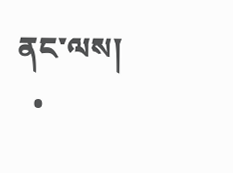ནང་ལས།
  •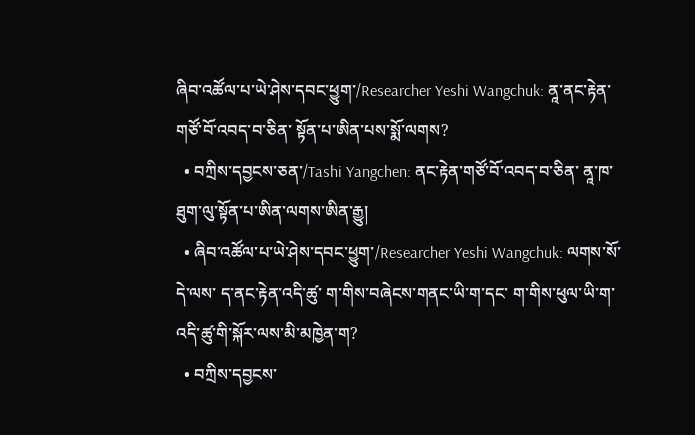ཞིབ་འཚོལ་པ་ཡེ་ཤེས་དབང་ཕྱུག་/Researcher Yeshi Wangchuk: ནཱ་ནང་རྟེན་གཙོ་བོ་འབད་བ་ཅིན་ སྟོན་པ་ཨིན་པས་སྨོ་ལགས?
  • བཀྲིས་དབྱངས་ཅན་/Tashi Yangchen: ནང་རྟེན་གཙོ་བོ་འབད་བ་ཅིན་ ནཱ་ཁ་ཐུག་ལུ་སྟོན་པ་ཨིན་ལགས་ཨིན་རྒྱུ།
  • ཞིབ་འཚོལ་པ་ཡེ་ཤེས་དབང་ཕྱུག་/Researcher Yeshi Wangchuk: ལགས་སོ་ དེ་ལས་ ད་ནང་རྟེན་འདི་ཚུ་ ག་གིས་བཞེངས་གནང་ཡི་ག་དང་ ག་གིས་ཕུལ་ཡི་ག་འདི་ཚུ་གི་སྐོར་ལས་མི་མཁྱེན་ག?
  • བཀྲིས་དབྱངས་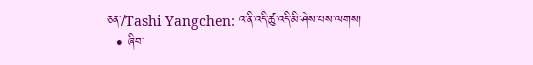ཅན་/Tashi Yangchen: འ་ནི་འདི་ཚུ་འདི་མི་ཤེས་པས་ལགས།
  • ཞིབ་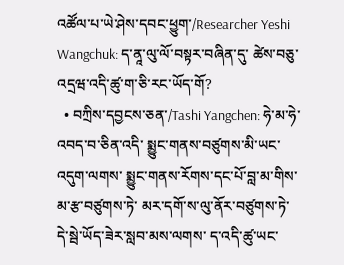འཚོལ་པ་ཡེ་ཤེས་དབང་ཕྱུག་/Researcher Yeshi Wangchuk: ད་ནཱ་ལུ་ལོ་བསྟར་བཞིན་དུ་ ཚེས་བཅུ་འདྲཝ་འདི་ཚུ་ག་ཅི་རང་ཡོད་གོ?
  • བཀྲིས་དབྱངས་ཅན་/Tashi Yangchen: ཧེ་མ་ཧེ་འབད་བ་ཅིན་འདི་ སྨྱུང་གནས་བཙུགས་མི་ཡང་འདུག་ལགས་ སྨྱུང་གནས་རོགས་དང་པོ་བླ་མ་གིས་ མ་རྩ་བཙུགས་ཏེ་ མར་དགོ་ས་ལུ་ནོར་བཙུགས་ཏེ་ དེ་སྦེ་ཡོད་ཟེར་སླབ་མས་ལགས་ ད་འདི་ཚུ་ཡང་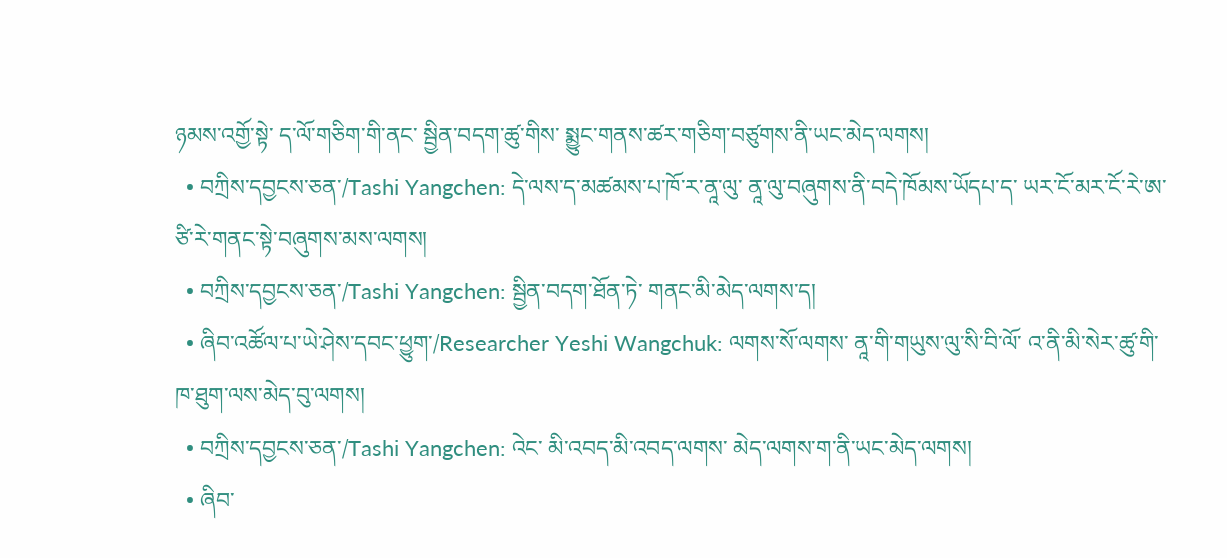ཉམས་འགྱོ་སྟེ་ ད་ལོ་གཅིག་གི་ནང་ སྦྱིན་བདག་ཚུ་གིས་ སྨྱུང་གནས་ཚར་གཅིག་བཙུགས་ནི་ཡང་མེད་ལགས།
  • བཀྲིས་དབྱངས་ཅན་/Tashi Yangchen: དེ་ལས་ད་མཚམས་པ་ཁོ་ར་ནཱ་ལུ་ ནཱ་ལུ་བཞུགས་ནི་བདེ་ཁོམས་ཡོདཔ་ད་ ཡར་ངོ་མར་ངོ་རེ་ཨ་ཙི་རེ་གནང་སྟེ་བཞུགས་མས་ལགས།
  • བཀྲིས་དབྱངས་ཅན་/Tashi Yangchen: སྦྱིན་བདག་ཐོན་ཏེ་ གནང་མི་མེད་ལགས་ད།
  • ཞིབ་འཚོལ་པ་ཡེ་ཤེས་དབང་ཕྱུག་/Researcher Yeshi Wangchuk: ལགས་སོ་ལགས་ ནཱ་གི་གཡུས་ལུ་སི་བི་ལོ་ འ་ནི་མི་སེར་ཚུ་གི་ཁ་ཐུག་ལས་མེད་བུ་ལགས།
  • བཀྲིས་དབྱངས་ཅན་/Tashi Yangchen: འེང་ མི་འབད་མི་འབད་ལགས་ མེད་ལགས་ག་ནི་ཡང་མེད་ལགས།
  • ཞིབ་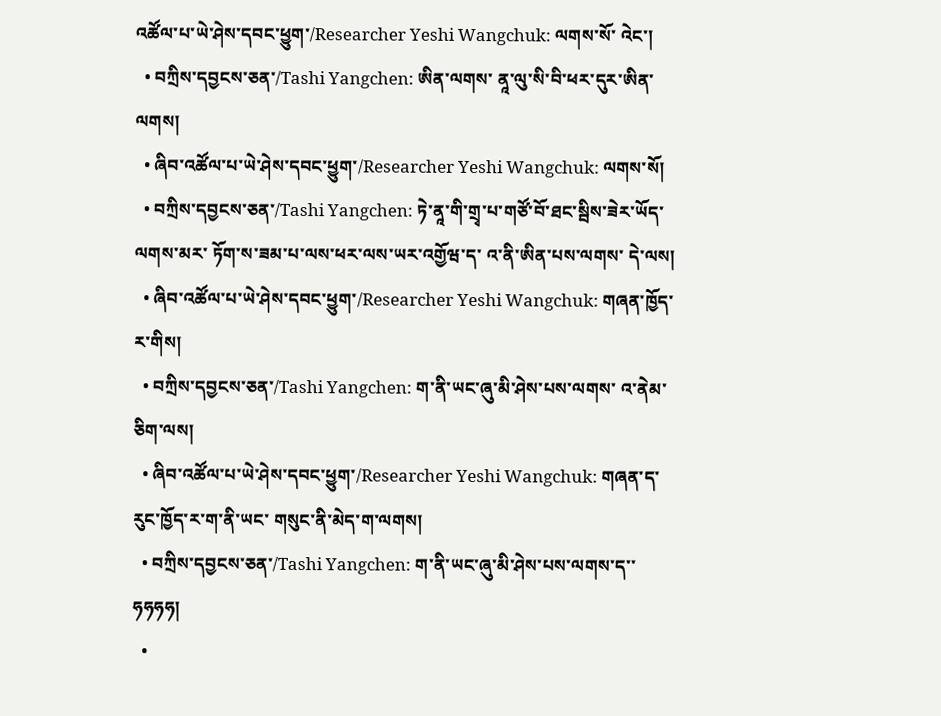འཚོལ་པ་ཡེ་ཤེས་དབང་ཕྱུག་/Researcher Yeshi Wangchuk: ལགས་སོ་ འེང་།
  • བཀྲིས་དབྱངས་ཅན་/Tashi Yangchen: ཨིན་ལགས་ ནཱ་ལུ་སི་བི་ཕར་དུར་ཨིན་ལགས།
  • ཞིབ་འཚོལ་པ་ཡེ་ཤེས་དབང་ཕྱུག་/Researcher Yeshi Wangchuk: ལགས་སོ།
  • བཀྲིས་དབྱངས་ཅན་/Tashi Yangchen: ཏེ་ནཱ་གི་གྲྭ་པ་གཙོ་བོ་ཐང་སྦིས་ཟེར་ཡོད་ལགས་མར་ ཏོག་ས་ཟམ་པ་ལས་ཕར་ལས་ཡར་འགྱོཝ་ད་ འ་ནི་ཨིན་པས་ལགས་ དེ་ལས།
  • ཞིབ་འཚོལ་པ་ཡེ་ཤེས་དབང་ཕྱུག་/Researcher Yeshi Wangchuk: གཞན་ཁྱོད་ར་གིས།
  • བཀྲིས་དབྱངས་ཅན་/Tashi Yangchen: ག་ནི་ཡང་ཞུ་མི་ཤེས་པས་ལགས་ འ་ནེམ་ཅིག་ལས།
  • ཞིབ་འཚོལ་པ་ཡེ་ཤེས་དབང་ཕྱུག་/Researcher Yeshi Wangchuk: གཞན་ད་རུང་ཁྱོད་ར་ག་ནི་ཡང་ གསུང་ནི་མེད་ག་ལགས།
  • བཀྲིས་དབྱངས་ཅན་/Tashi Yangchen: ག་ནི་ཡང་ཞུ་མི་ཤེས་པས་ལགས་ད་་ཧཧཧཧ།
  •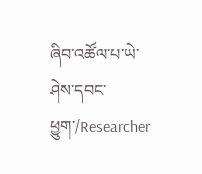ཞིབ་འཚོལ་པ་ཡེ་ཤེས་དབང་ཕྱུག་/Researcher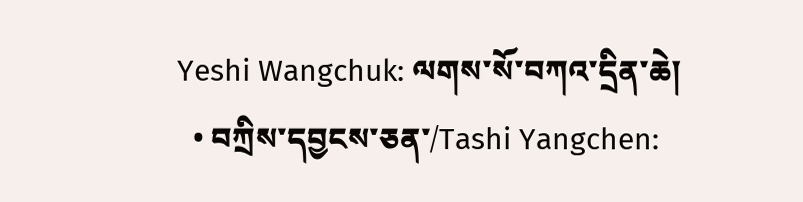Yeshi Wangchuk: ལགས་སོ་བཀའ་དྲིན་ཆེ།
  • བཀྲིས་དབྱངས་ཅན་/Tashi Yangchen: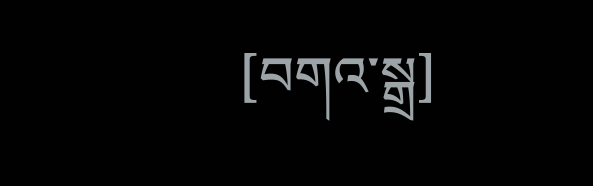[བགའ་སྒྲ]